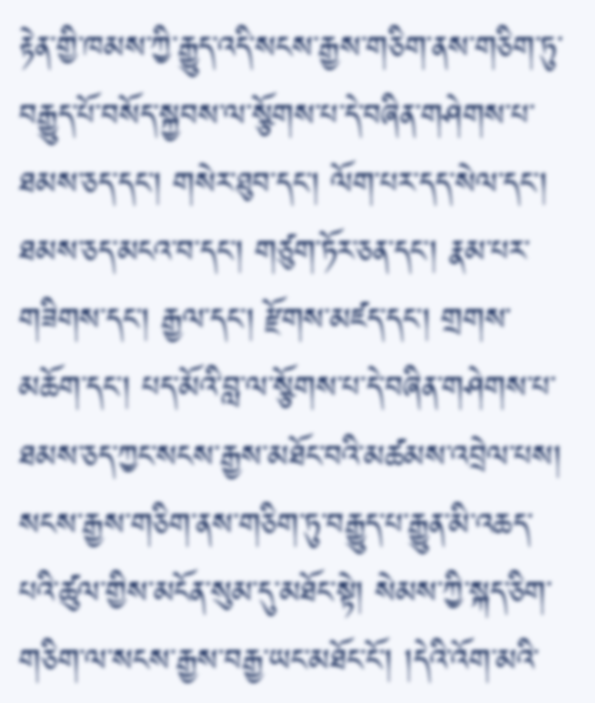རྟེན་གྱི་ཁམས་ཀྱི་རྒྱུད་འདི་སངས་རྒྱས་གཅིག་ནས་གཅིག་ཏུ་བརྒྱུད་པོ་བསོད་སྐྱབས་ལ་སྩོགས་པ་དེ་བཞིན་གཤེགས་པ་ཐམས་ཅད་དང་། གསེར་ཐུབ་དང་། ལོག་པར་དད་སེལ་དང་། ཐམས་ཅད་མངའ་བ་དང་། གཙུག་ཏོར་ཅན་དང་། རྣམ་པར་གཟིགས་དང་། རྒྱལ་དང་། རྫོགས་མཛད་དང་། གྲགས་མཆོག་དང་། པད་མོའི་བླ་ལ་སྩོགས་པ་དེ་བཞིན་གཤེགས་པ་ཐམས་ཅད་ཀྱང་སངས་རྒྱས་མཐོང་བའི་མཚམས་འབྲེལ་པས། སངས་རྒྱས་གཅིག་ནས་གཅིག་ཏུ་བརྒྱུད་པ་རྒྱུན་མི་འཆད་པའི་ཚུལ་གྱིས་མངོན་སུམ་དུ་མཐོང་སྟེ། སེམས་ཀྱི་སྐད་ཅིག་གཅིག་ལ་སངས་རྒྱས་བརྒྱ་ཡང་མཐོང་ངོ་། །དེའི་འོག་མའི་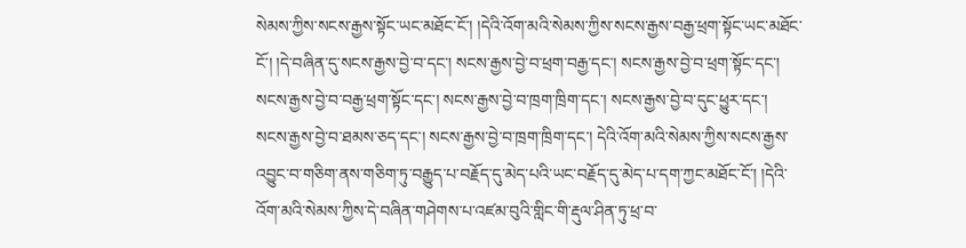སེམས་ཀྱིས་སངས་རྒྱས་སྟོང་ཡང་མཐོང་ངོ་། །དེའི་འོག་མའི་སེམས་ཀྱིས་སངས་རྒྱས་བརྒྱ་ཕྲག་སྟོང་ཡང་མཐོང་ངོ་། །དེ་བཞིན་དུ་སངས་རྒྱས་བྱེ་བ་དང་། སངས་རྒྱས་བྱེ་བ་ཕྲག་བརྒྱ་དང་། སངས་རྒྱས་བྱེ་བ་ཕྲག་སྟོང་དང་། སངས་རྒྱས་བྱེ་བ་བརྒྱ་ཕྲག་སྟོང་དང་། སངས་རྒྱས་བྱེ་བ་ཁྲག་ཁྲིག་དང་། སངས་རྒྱས་བྱེ་བ་དུང་ཕྱུར་དང་། སངས་རྒྱས་བྱེ་བ་ཐམས་ཅད་དང་། སངས་རྒྱས་བྱེ་བ་ཁྲག་ཁྲིག་དང་། དེའི་འོག་མའི་སེམས་ཀྱིས་སངས་རྒྱས་འབྱུང་བ་གཅིག་ནས་གཅིག་ཏུ་བརྒྱུད་པ་བརྗོད་དུ་མེད་པའི་ཡང་བརྗོད་དུ་མེད་པ་དག་ཀྱང་མཐོང་ངོ་། །དེའི་འོག་མའི་སེམས་ཀྱིས་དེ་བཞིན་གཤེགས་པ་འཛམ་བུའི་གླིང་གི་རྡུལ་ཤིན་ཏུ་ཕྲ་བ་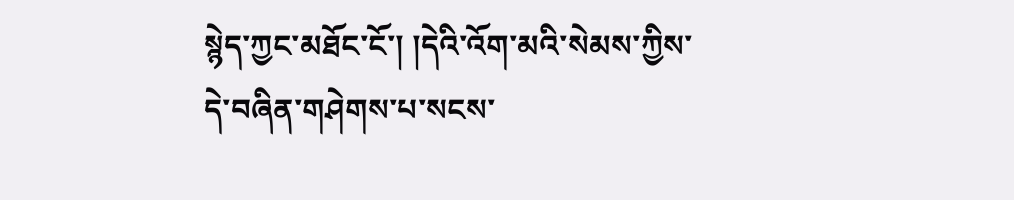སྙེད་ཀྱང་མཐོང་ངོ་། །དེའི་འོག་མའི་སེམས་ཀྱིས་དེ་བཞིན་གཤེགས་པ་སངས་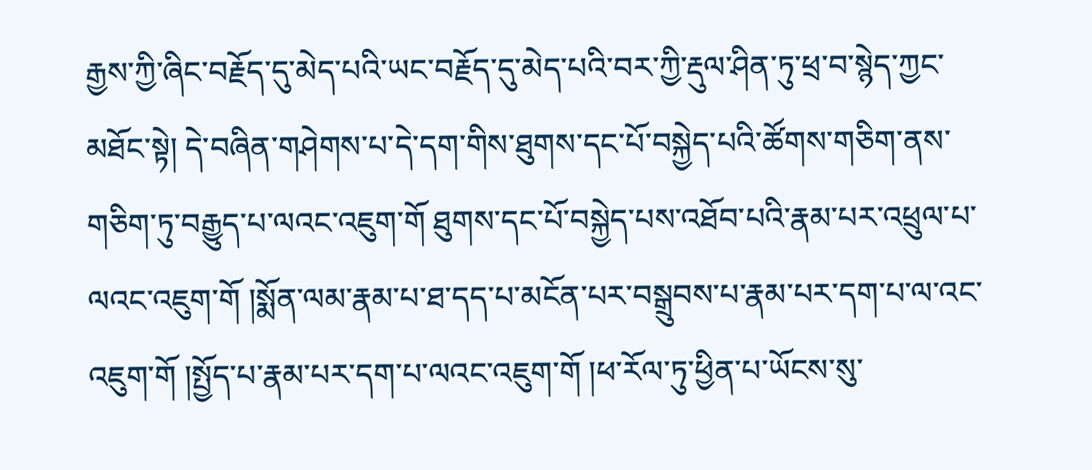རྒྱས་ཀྱི་ཞིང་བརྗོད་དུ་མེད་པའི་ཡང་བརྗོད་དུ་མེད་པའི་བར་ཀྱི་རྡུལ་ཤིན་ཏུ་ཕྲ་བ་སྙེད་ཀྱང་མཐོང་སྟེ། དེ་བཞིན་གཤེགས་པ་དེ་དག་གིས་ཐུགས་དང་པོ་བསྐྱེད་པའི་ཚོགས་གཅིག་ནས་གཅིག་ཏུ་བརྒྱུད་པ་ལའང་འཇུག་གོ ཐུགས་དང་པོ་བསྐྱེད་པས་འཐོབ་པའི་རྣམ་པར་འཕྲུལ་པ་ལའང་འཇུག་གོ །སྨོན་ལམ་རྣམ་པ་ཐ་དད་པ་མངོན་པར་བསྒྲུབས་པ་རྣམ་པར་དག་པ་ལ་འང་འཇུག་གོ །སྤྱོད་པ་རྣམ་པར་དག་པ་ལའང་འཇུག་གོ །ཕ་རོལ་ཏུ་ཕྱིན་པ་ཡོངས་སུ་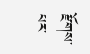རྫོགས་པར་